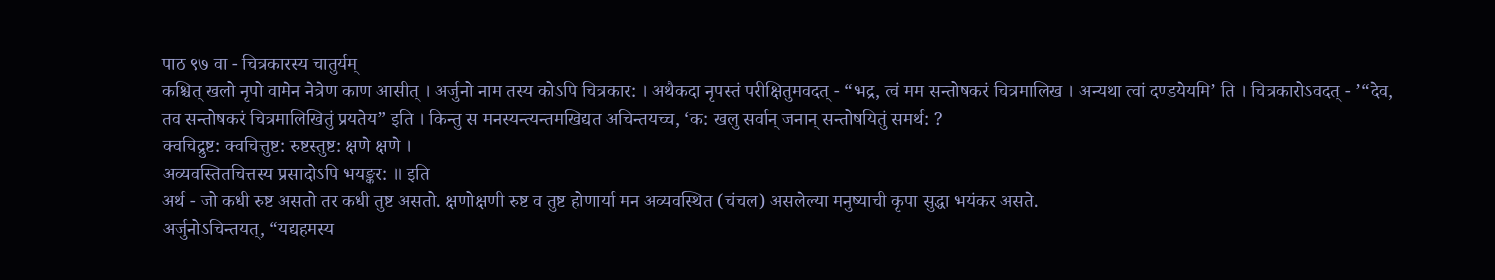पाठ ९७ वा - चित्रकारस्य चातुर्यम्
कश्चित् खलो नृपो वामेन नेत्रेण काण आसीत् । अर्जुनो नाम तस्य कोऽपि चित्रकार: । अथैकदा नृपस्तं परीक्षितुमवदत् - “भद्र, त्वं मम सन्तोषकरं चित्रमालिख । अन्यथा त्वां दण्डयेयमि’ ति । चित्रकारोऽवदत् - ’“देव, तव सन्तोषकरं चित्रमालिखितुं प्रयतेय” इति । किन्तु स मनस्यन्त्यन्तमखिद्यत अचिन्तयच्च, ‘क: खलु सर्वान् जनान् सन्तोषयितुं समर्थ: ?
क्वचिद्रुष्ट: क्वचित्तुष्ट: रुष्टस्तुष्ट: क्षणे क्षणे ।
अव्यवस्तितचित्तस्य प्रसादोऽपि भयङ्कर: ॥ इति
अर्थ - जो कधी रुष्ट असतो तर कधी तुष्ट असतो. क्षणोक्षणी रुष्ट व तुष्ट होणार्या मन अव्यवस्थित (चंचल) असलेल्या मनुष्याची कृपा सुद्धा भयंकर असते.
अर्जुनोऽचिन्तयत्, “यद्यहमस्य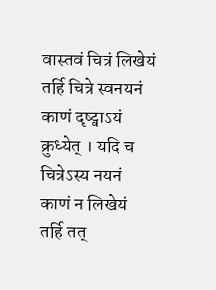वास्तवं चित्रं लिखेयं तर्हि चित्रे स्वनयनं काणं दृष्ट्वाऽयं क्रुध्येत् । यदि च चित्रेऽस्य नयनं काणं न लिखेयं तर्हि तत्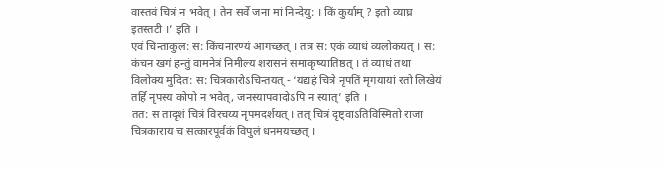वास्तवं चित्रं न भवेत् । तेन सर्वे जना मां निन्देयु: । किं कुर्याम् ? इतो व्याघ्र इतस्तटी ।’ इति ।
एवं चिन्ताकुल: स: किंचनारण्यं आगच्छत् । तत्र स: एकं व्याधं व्यलोकयत् । स: कंचन खगं हन्तुं वामनेत्रं निमील्य शरासनं समाकृष्यातिष्ठत् । तं व्याधं तथा विलोक्य मुदित: स: चित्रकारोऽचिन्तयत् - ‘यद्यहं चित्रे नृपतिं मृगयायां रतो लिखेयं तर्हि नृपस्य कोपो न भवेत्, जनस्यापवादोऽपि न स्यात्’ इति ।
तत: स तादृशं चित्रं विरचय्य नृपमदर्शयत् । तत् चित्रं दृष्ट्वाऽतिविस्मितो राजा चित्रकाराय च सत्कारपूर्वकं विपुलं धनमयच्छत् ।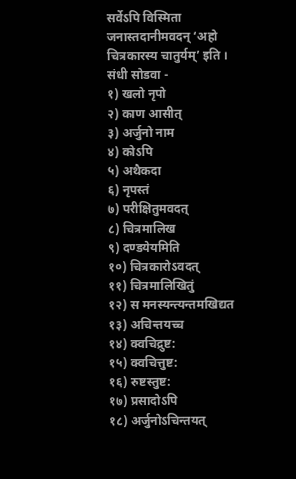सर्वेऽपि विस्मिता जनास्तदानीमवदन् ‘अहो चित्रकारस्य चातुर्यम्’ इति ।
संधी सोडवा -
१) खलो नृपो
२) काण आसीत्
३) अर्जुनो नाम
४) कोऽपि
५) अथैकदा
६) नृपस्तं
७) परीक्षितुमवदत्
८) चित्रमालिख
९) दण्डयेयमिति
१०) चित्रकारोऽवदत्
११) चित्रमालिखितुं
१२) स मनस्यन्त्यन्तमखिद्यत
१३) अचिन्तयच्च
१४) क्वचिद्रुष्ट:
१५) क्वचित्तुष्ट:
१६) रुष्टस्तुष्ट:
१७) प्रसादोऽपि
१८) अर्जुनोऽचिन्तयत्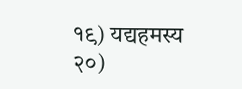१९) यद्यहमस्य
२०)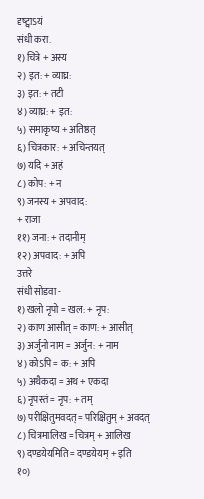दृष्ट्वाऽयं
संधी करा.
१) चित्रे + अस्य
२) इत: + व्याघ्र:
३) इत: + तटी
४) व्याघ्र: + इत:
५) समाकृष्य + अतिष्ठत्
६) चित्रकार: + अचिन्तयत्
७) यदि + अहं
८) कोप: + न
९) जनस्य + अपवाद:
+ राजा
११) जना: + तदानीम्
१२) अपवाद: + अपि
उत्तरे
संधी सोडवा -
१) खलो नृपो = खल: + नृप:
२) काण आसीत् = काण: + आसीत्
३) अर्जुनो नाम = अर्जुन: + नाम
४) कोऽपि = क: + अपि
५) अथैकदा = अथ + एकदा
६) नृपस्तं = नृप: + तम्
७) परीक्षितुमवदत् = परिक्षितुम् + अवदत्
८) चित्रमालिख = चित्रम् + आलिख
९) दण्डयेयमिति = दण्डयेयम् + इति
१०)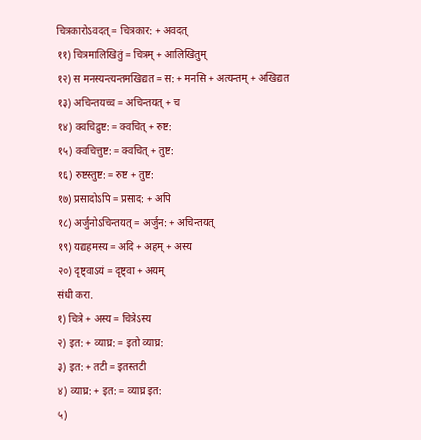चित्रकारोऽवदत् = चित्रकार: + अवदत्
११) चित्रमालिखितुं = चित्रम् + आलिखितुम्
१२) स मनस्यन्त्यन्तमखिद्यत = स: + मनसि + अत्यन्तम् + अखिद्यत
१३) अचिन्तयच्च = अचिन्तयत् + च
१४) क्वचिद्रुष्ट: = क्वचित् + रुष्ट:
१५) क्वचित्तुष्ट: = क्वचित् + तुष्ट:
१६) रुष्टस्तुष्ट: = रुष्ट + तुष्ट:
१७) प्रसादोऽपि = प्रसाद: + अपि
१८) अर्जुनोऽचिन्तयत् = अर्जुन: + अचिन्तयत्
१९) यद्यहमस्य = अदि + अहम् + अस्य
२०) दृष्ट्वाऽयं = दृष्ट्वा + अयम्
संधी करा.
१) चित्रे + अस्य = चित्रेऽस्य
२) इत: + व्याघ्र: = इतो व्याघ्र:
३) इत: + तटी = इतस्तटी
४) व्याघ्र: + इत: = व्याघ्र इत:
५)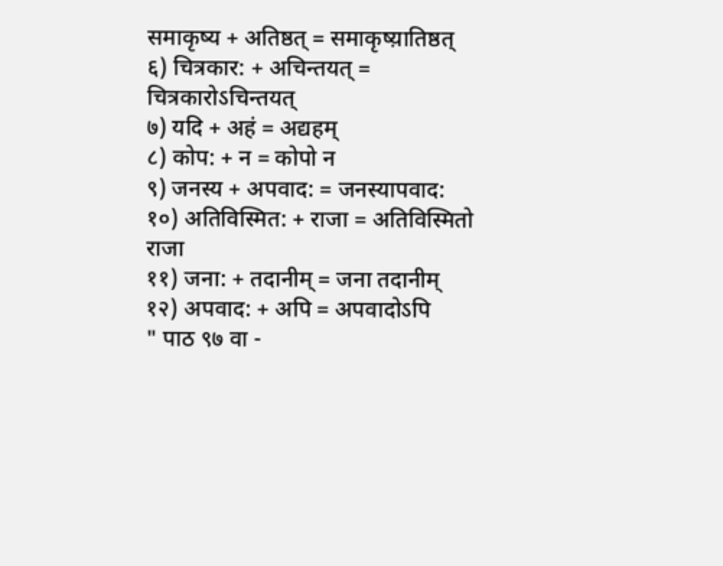समाकृष्य + अतिष्ठत् = समाकृष्य़ातिष्ठत्
६) चित्रकार: + अचिन्तयत् = चित्रकारोऽचिन्तयत्
७) यदि + अहं = अद्यहम्
८) कोप: + न = कोपो न
९) जनस्य + अपवाद: = जनस्यापवाद:
१०) अतिविस्मित: + राजा = अतिविस्मितो राजा
११) जना: + तदानीम् = जना तदानीम्
१२) अपवाद: + अपि = अपवादोऽपि
" पाठ ९७ वा -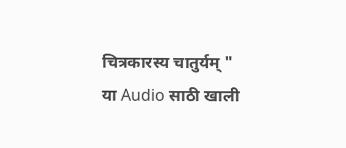चित्रकारस्य चातुर्यम् " या Audio साठी खाली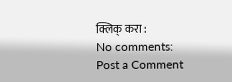क्लिक् करा :
No comments:
Post a Comment